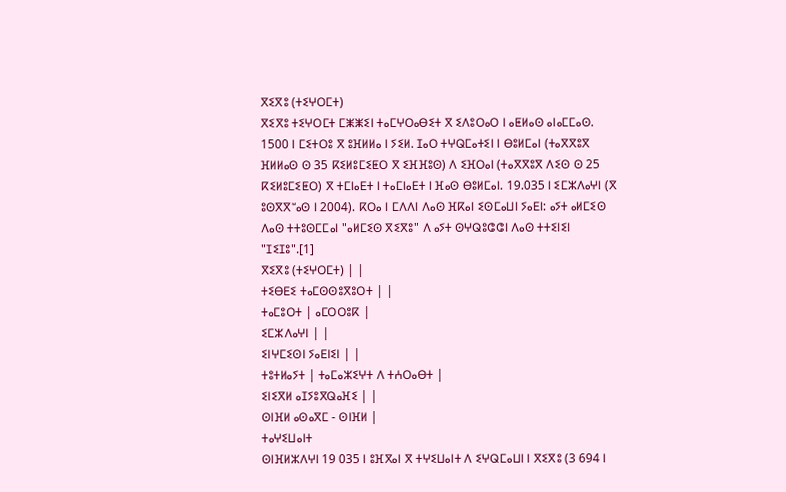ⴳⵉⴳⵓ (ⵜⵉⵖⵔⵎⵜ)
ⴳⵉⴳⵓ ⵜⵉⵖⵔⵎⵜ ⵎⵥⵥⵉⵏ ⵜⴰⵎⵖⵔⴰⴱⵉⵜ ⴳ ⵉⴷⵓⵔⴰⵔ ⵏ ⴰⵟⵍⴰⵙ ⴰⵏⴰⵎⵎⴰⵙ. 1500 ⵏ ⵎⵉⵜⵔⵓ ⴳ ⵓⴼⵍⵍⴰ ⵏ ⵢⵉⵍ. ⵊⴰⵔ ⵜⵖⵕⵎⴰⵜⵉⵏ ⵏ ⴱⵓⵍⵎⴰⵏ (ⵜⴰⴳⴳⵓⴳ ⴼⵍⵍⴰⵙ ⵙ 35 ⴽⵉⵍⵓⵎⵉⵟⵔ ⴳ ⵉⴼⴼⵓⵙ) ⴷ ⵉⴼⵔⴰⵏ (ⵜⴰⴳⴳⵓⴳ ⴷⵉⵙ ⵙ 25 ⴽⵉⵍⵓⵎⵉⵟⵔ) ⴳ ⵜⵎⵏⴰⴹⵜ ⵏ ⵜⴰⵎⵏⴰⴹⵜ ⵏ ⴼⴰⵙ ⴱⵓⵍⵎⴰⵏ. 19.035 ⵏ ⵉⵎⵣⴷⴰⵖⵏ (ⴳ ⵓⵙⴳⴳⵯⴰⵙ ⵏ 2004). ⴽⵔⴰ ⵏ ⵎⴷⴷⵏ ⴷⴰⵙ ⴼⴽⴰⵏ ⵉⵙⵎⴰⵡⵏ ⵢⴰⴹⵏ: ⴰⵢⵜ ⴰⵍⵎⵉⵙ ⴷⴰⵙ ⵜⵜⵓⵙⵎⵎⴰⵏ "ⴰⵍⵎⵉⵙ ⴳⵉⴳⵓ" ⴷ ⴰⵢⵜ ⵙⵖⵕⵓⵛⵛⵏ ⴷⴰⵙ ⵜⵜⵉⵏⵉⵏ "ⵊⵉⵊⵓ".[1]
ⴳⵉⴳⵓ (ⵜⵉⵖⵔⵎⵜ) | |
ⵜⵉⴱⴹⵉ ⵜⴰⵎⵙⵙⵓⴳⵓⵔⵜ | |
ⵜⴰⵎⵓⵔⵜ | ⴰⵎⵔⵔⵓⴽ |
ⵉⵎⵣⴷⴰⵖⵏ | |
ⵉⵏⵖⵎⵉⵙⵏ ⵢⴰⴹⵏⵉⵏ | |
ⵜⵓⵜⵍⴰⵢⵜ | ⵜⴰⵎⴰⵣⵉⵖⵜ ⴷ ⵜⵄⵔⴰⴱⵜ |
ⵉⵏⵉⴳⵍ ⴰⵊⵢⵓⴳⵕⴰⴼⵉ | |
ⵙⵏⴼⵍ ⴰⵙⴰⴳⵎ - ⵙⵏⴼⵍ |
ⵜⴰⵖⵉⵡⴰⵏⵜ
ⵙⵏⴼⵍⵣⴷⵖⵏ 19 035 ⵏ ⵓⴼⴳⴰⵏ ⴳ ⵜⵖⵉⵡⴰⵏⵜ ⴷ ⵉⵖⵕⵎⴰⵡⵏ ⵏ ⴳⵉⴳⵓ (3 694 ⵏ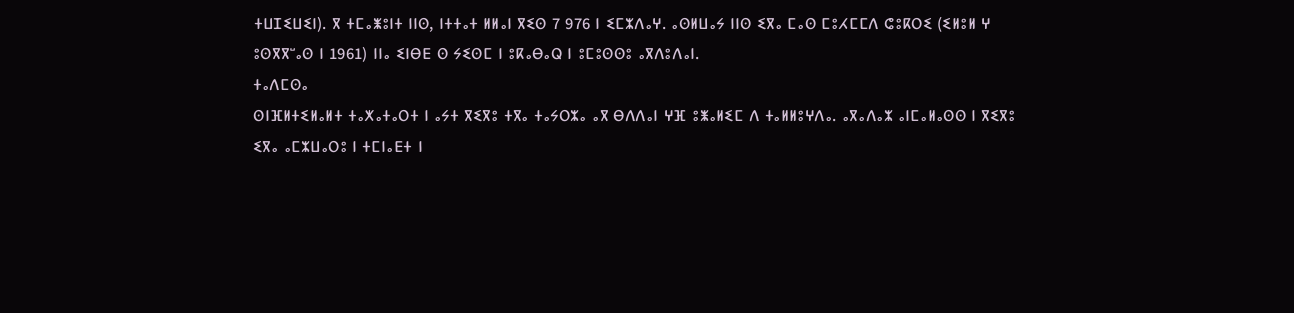ⵜⵡⵊⵉⵡⵉⵏ). ⴳ ⵜⵎⴰⵥⵓⵏⵜ ⵏⵏⵙ, ⵏⵜⵜⴰⵜ ⵍⵍⴰⵏ ⴳⵉⵙ 7 976 ⵏ ⵉⵎⵣⴷⴰⵖ. ⴰⵙⵍⵡⴰⵢ ⵏⵏⵙ ⵉⴳⴰ ⵎⴰⵙ ⵎⵓⵃⵎⵎⴷ ⵛⵓⴽⵔⵉ (ⵉⵍⵓⵍ ⵖ ⵓⵙⴳⴳⵯⴰⵙ ⵏ 1961) ⵏⵏⴰ ⵉⵏⴱⴹ ⵙ ⵢⵉⵙⵎ ⵏ ⵓⴽⴰⴱⴰⵕ ⵏ ⵓⵎⵓⵙⵙⵓ ⴰⴳⴷⵓⴷⴰⵏ.
ⵜⴰⴷⵎⵙⴰ
ⵙⵏⴼⵍⵜⵉⵍⴰⵍⵜ ⵜⴰⵅⴰⵜⴰⵔⵜ ⵏ ⴰⵢⵜ ⴳⵉⴳⵓ ⵜⴳⴰ ⵜⴰⵢⵔⵣⴰ ⴰⴳ ⴱⴷⴷⴰⵏ ⵖⴼ ⵓⵥⴰⵍⵉⵎ ⴷ ⵜⴰⵍⵍⵓⵖⴷⴰ. ⴰⴳⴰⴷⴰⵣ ⴰⵏⵎⴰⵍⴰⵙⵙ ⵏ ⴳⵉⴳⵓ ⵉⴳⴰ ⴰⵎⵣⵡⴰⵔⵓ ⵏ ⵜⵎⵏⴰⴹⵜ ⵏ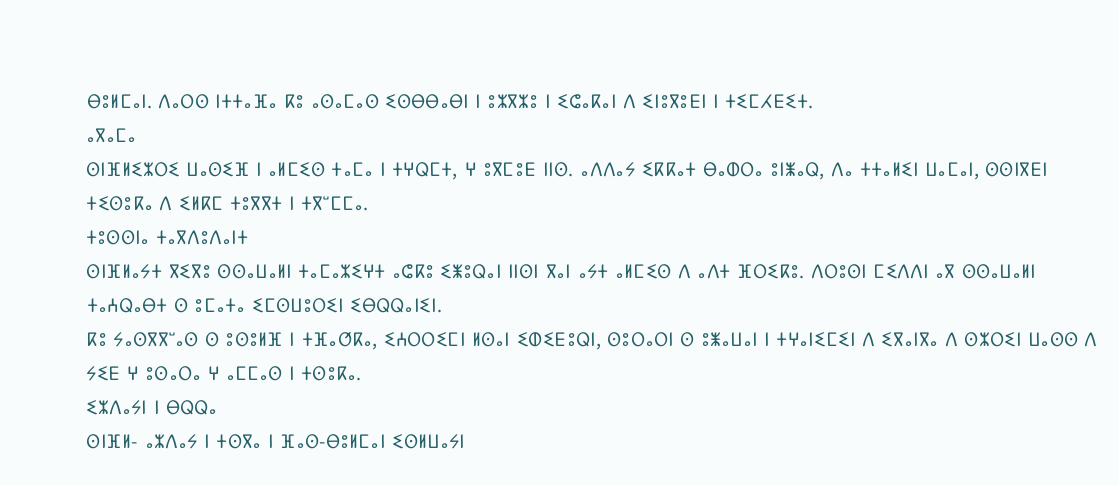ⴱⵓⵍⵎⴰⵏ. ⴷⴰⵔⵙ ⵏⵜⵜⴰⴼⴰ ⴽⵓ ⴰⵙⴰⵎⴰⵙ ⵉⵙⴱⴱⴰⴱⵏ ⵏ ⵓⵣⴳⵣⵓ ⵏ ⵉⵛⴰⴽⴰⵏ ⴷ ⵉⵏⵓⴳⵓⴹⵏ ⵏ ⵜⵉⵎⵃⴹⵉⵜ.
ⴰⴳⴰⵎⴰ
ⵙⵏⴼⵍⵉⵣⵔⵉ ⵡⴰⵙⵉⴼ ⵏ ⴰⵍⵎⵉⵙ ⵜⴰⵎⴰ ⵏ ⵜⵖⵕⵎⵜ, ⵖ ⵓⴳⵎⵓⴹ ⵏⵏⵙ. ⴰⴷⴷⴰⵢ ⵉⴽⴽⴰⵜ ⴱⴰⵀⵔⴰ ⵓⵏⵥⴰⵕ, ⴷⴰ ⵜⵜⴰⵍⵉⵏ ⵡⴰⵎⴰⵏ, ⵙⵙⵏⴳⴹⵏ ⵜⵉⵙⵓⴽⴰ ⴷ ⵉⵍⴽⵎ ⵜⵓⴳⴳⵜ ⵏ ⵜⴳⵯⵎⵎⴰ.
ⵜⵓⵙⵙⵏⴰ ⵜⴰⴳⴷⵓⴷⴰⵏⵜ
ⵙⵏⴼⵍⴰⵢⵜ ⴳⵉⴳⵓ ⵙⵙⴰⵡⴰⵍⵏ ⵜⴰⵎⴰⵣⵉⵖⵜ ⴰⵛⴽⵓ ⵉⵥⵓⵕⴰⵏ ⵏⵏⵙⵏ ⴳⴰⵏ ⴰⵢⵜ ⴰⵍⵎⵉⵙ ⴷ ⴰⴷⵜ ⴼⵔⵉⴽⵓ. ⴷⵔⵓⵙⵏ ⵎⵉⴷⴷⵏ ⴰⴳ ⵙⵙⴰⵡⴰⵍⵏ ⵜⴰⵄⵕⴰⴱⵜ ⵙ ⵓⵎⴰⵜⴰ ⵉⵎⵙⵡⵓⵔⵉⵏ ⵉⴱⵕⵕⴰⵏⵉⵏ.
ⴽⵓ ⵢⴰⵙⴳⴳⵯⴰⵙ ⵙ ⵓⵙⵓⵍⴼ ⵏ ⵜⴼⴰⵚⴽⴰ, ⵉⵄⵔⵔⵉⵎⵏ ⵍⵙⴰⵏ ⵉⵀⵉⴹⵓⵕⵏ, ⵙⵓⵔⴰⵔⵏ ⵙ ⵓⵥⴰⵡⴰⵏ ⵏ ⵜⵖⴰⵏⵉⵎⵉⵏ ⴷ ⵉⴳⴰⵏⴳⴰ ⴷ ⵙⵣⵔⵉⵏ ⵡⴰⵙⵙ ⴷ ⵢⵉⴹ ⵖ ⵓⵙⴰⵔⴰ ⵖ ⴰⵎⵎⴰⵙ ⵏ ⵜⵙⵓⴽⴰ.
ⵉⵣⴷⴰⵢⵏ ⵏ ⴱⵕⵕⴰ
ⵙⵏⴼⵍ- ⴰⵣⴷⴰⵢ ⵏ ⵜⵙⴳⴰ ⵏ ⴼⴰⵙ-ⴱⵓⵍⵎⴰⵏ ⵉⵙⵍⵡⴰⵢⵏ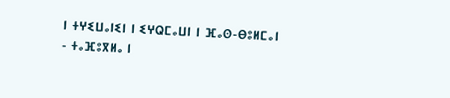ⵏ ⵜⵖⵉⵡⴰⵏⵉⵏ ⵏ ⵉⵖⵕⵎⴰⵡⵏ ⵏ ⴼⴰⵙ-ⴱⵓⵍⵎⴰⵏ
- ⵜⴰⴼⵓⴳⵍⴰ ⵏ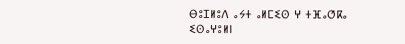ⴱⵓⵊⵍⵓⴷ ⴰⵢⵜ ⴰⵍⵎⵉⵙ ⵖ ⵜⴼⴰⵚⴽⴰ
ⵉⵙⴰⵖⵓⵍⵏ